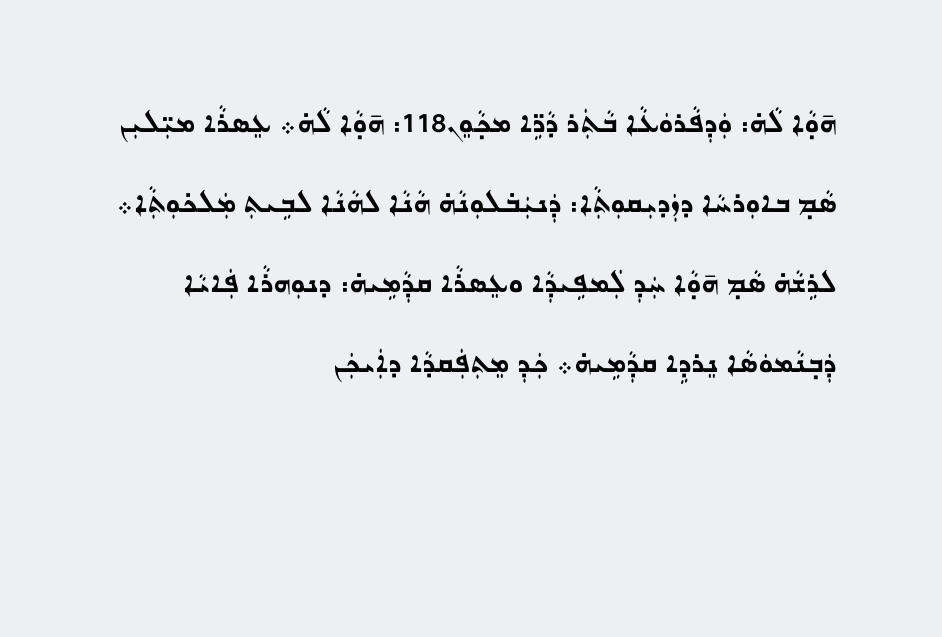ܗ̄ܘ̣ܵܐ ܠܵܗ̇: ܘܲܕܼܦܵܪܘܿܥܵܐ ܒܵܬܲܪ ܕܵܪܹ̈ܐ ܡܟ̣ܵܘܸܢ118: ܗ̄ܘ̣ܵܐ ܠܵܗ̇܀ ܥܸܣܪܵܐ ܡܝܼ̈ܠܝܼܢ ܣܵܡ̣ ܒܐܘܼܪܚܵܐ ܕܙܲܕܝܼܩܘܼܬܼܵܐ: ܕܲܢܝܲܒ݁ܠܘܼܢܵܗ̇ ܗܵܢܵܐ ܠܗܵܢܵܐ ܠܒܹܝܬܼ ܡܲܠܟ݁ܘܼܬܼܵܐ܀ ܠܪܹܫܵܗ̇ ܣܵܡ̣ ܗ̄ܘ̣ܵܐ ܚܲܕܼ ܠܲܡܦܹܝܕܼܵܐ ܘܥܸܣܪܵܐ ܩܕܼܵܡܹܝܗ̇: ܕܢܘܼܗܪܵܐ ܦܲܐܝܵܐ ܕܲܒ̣ܢܵܡܘܿܣܵܐ ܢܸܪܕܹܐ ܩܕܼܵܡܹܝܗ̇܀ ܟܲܕܼ ܡܸܬܼܦܲܩܕܵܐ ܕܐܲܝܟܲܢ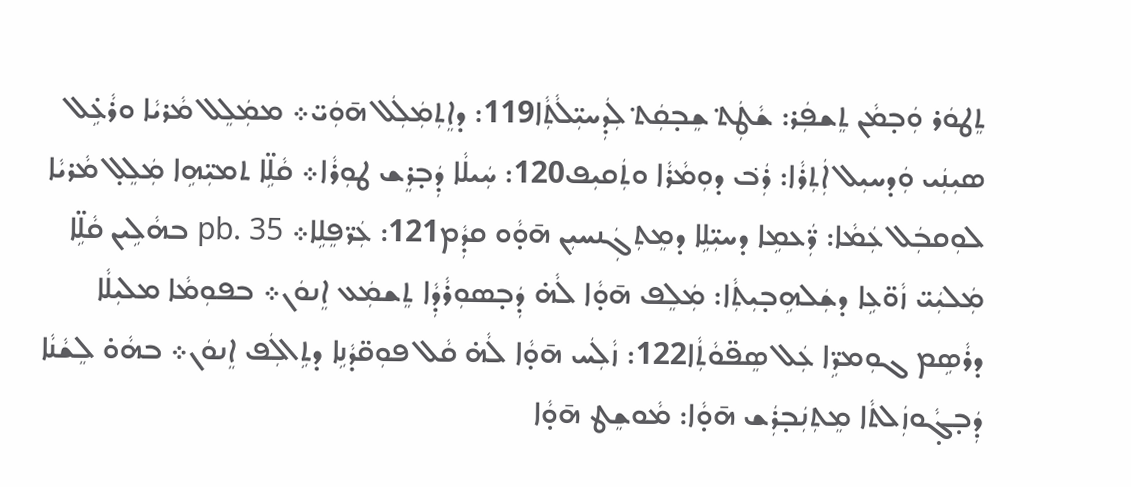ܬܸܛܘܿܪ ܘܲܒ̣ܡܵܢ ܬܸܫܦܲܪ: ܫܵܛܲܬ݀ ܫܸܒ̣ܩܲܬ݀ ܠܲܕܼܚܝܼ̈ܠܵܬܼܵܐ119: ܕܐܸܬܼܡܲܠܲܠ ܗ̄ܘܲܝ̈܀ ܡܡܲܠܸܠ ܡܵܪܝܵܐ ܘܪܵܥܹ̇ܠ ܣܝܼܢܲܝ ܘܲܕܚܝܼܠ ܐܲܬܼܪܵܐ: ܪܲܒ݁ ܕܘܼܡܵܪܵܐ ܘܬܲܩܝܼܦ120: ܚܲܝܠܵܐ ܕܲܒ̣ܪܸܫ ܛܘܼܪܵܐ܀ ܩܵܠܹ̈ܐ ܬܡܝܼ̈ܗܹܐ ܡܲܠܸܠ̣ ܡܵܪܝܵܐ ܠܘܼܩܒܲܠ ܥܲܡܵܐ: ܪ̈ܲܥܡܹܐ ܕܚܝܼ̈ܠܹܐ ܕܡܸܬܼܓܲܢܚܝܼܢ ܗ̄ܘ̣ܵܘ ܩܕܼܵܡ121: ܥܲܪ̈ܦܸܠܹܐ܀ pb. 35 ܒܗܵܠܹܝܢ ܩܵܠܹ̈ܐ ܡܲܠܝܲܝ̈ ܙܵܘ̈ܥܹܐ ܕܫܲܠܗܹܒ̣ܝܼܬܼܵܐ: ܡܲܠܸܦ ܗ̄ܘ̣ܵܐ ܠܵܗ̇ ܕܲܒ̣ܣܘܼܪܵܕܼܵܐ ܬܸܫܡܲܥ ܐܸܢܘܿܢ܀ ܒܦܘܼܡܵܐ ܡܠܝܼܠܵܐ ܕܪܵܣܹܡ ܓܘܼܡܪܹ̈ܐ ܥܲܠ ܣܸܦ̈ܘܵܬܼܵܐ122: ܙܵܠܲܚ ܗ̄ܘ̣ܵܐ ܠܵܗ̇ ܩܵܠ ܦܘܼܩ̈ܕܵܢܹܐ ܕܬܹܐܠܲܦ ܐܸܢܘܿܢ܀ ܒܗܵܘ̇ ܠܸܫܵܢܵܐ ܕܲܒ̣ܓ̣ܵܘܙܲܠܬܵܐ ܡܸܬܼܢܲܒ̣ܪܲܫ ܗ̄ܘ̣ܵܐ: ܡܵܘܫܸܛ ܗ̄ܘ̣ܵܐ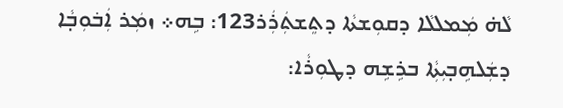ܠܵܗ̇ ܡܲܡܠܠܵܐ ܕܩܘܼܫܬܵܐ ܕܬܸܫܬܲܪܲܪ123: ܒܹܗ܀ ܙܡܲܪ ܐܲܒ݁ܘܼܒ̣ܵܐ ܕܫܲܠܗܹܒ̣ܝܼܬܼܵܐ ܒܪܹܫܹܗ ܕܛܘܼܪܵܐ: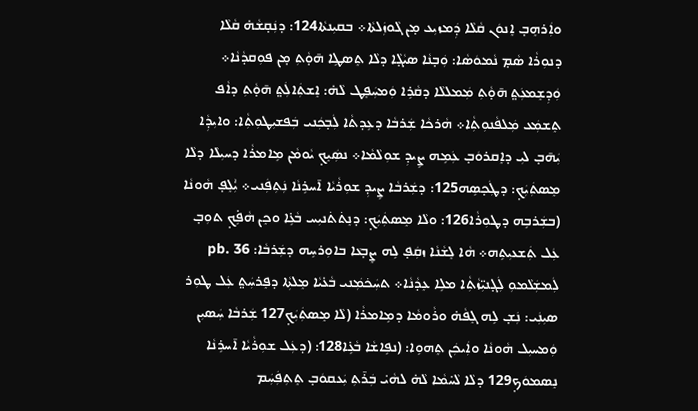ܘܐܲܪܗܸܒ̣ ܐܸܢܘܿܢ ܩܵܠܵܐ ܕܲܡܙܝܼܥ ܡ̣ܢ ܓܵܘܙܲܠܬܵܐ܀ ܒܩܝܼܢܬܵܐ124: ܕܢܲܩ̣ܫܵܗ̇ ܩܵܠܵܐ ܕܢܘܼܪܵܐ ܣܵܡ̣ ܢܵܡܘܿܣܵܐ: ܘܲܒ̣ܢܵܐ ܣܝܵܓ̣ܵܐ ܕܠܵܐ ܬܸܣܛܹܐ ܗ̄ܘ̣ܵܬܼ ܡ̣ܢ ܦܘܼܩܕܵܢܵܐ܀ ܘܲܕܼܫܸܡܥܲܬ݀ ܗ̄ܘ̣ܵܬܼ ܡܲܡܠܠܵܐ ܕܩܵܪܹܐ ܘܲܡܚܲܦܸܛ ܠܵܗ̇: ܐܸܫܬܲܐܠܲܬ݀ ܗ̄ܘ̣ܵܬܼ ܕܐܵܦ ܬܸܫܡܲܥ ܡܲܠܦܵܢܘܼܬܼܵܐ܀ ܗܵܪܟܵܐ ܫܲܪܒܵܐ ܕܥܹܕܬܵܐ ܠܲܒ̣ܟܲܢܝ ܒܲܦܫܝܼܛܘܼܬܼܵܐ: ܘܐܝܼܕܼܵܐ ܝܲܗ̄ܒ̣ ܠܝܼ ܕܐܸܩܪܘܿܒ̣ ܥܲܡܹܗ ܨܹܝܕܼ ܫܘܼܠܵܡܵܐ܀ ܢܣܲܝܸܟ̣ ܝܵܘܡܵܢ ܡܹܐܡܪܵܐ ܕܚܝܼܠܵܐ ܕܠܵܐ ܡܸܣܬܲܝܲܟ̣: ܕܛܲܟ̣ܣܹܗ125: ܕܫܲܪܒܵܐ ܨܹܝܕܼ ܫܘܼܪܵܝܵܐ ܐ̄ܚܪܹܢܵܐ ܢܲܬܼܦܲܢܝ܀ ܝܑܼܠܸܦ̣ ܗܵܘܢܵܐ (ܒܫܲܪܒܹܗ ܕܛܘܼܪܵܐ126: ܘܠܵܐ ܡܸܣܬܲܝܲܟ̣: ܕܢܸܬ݁ܬ݁ܢܝܼܚ ܒܵܥܹ̇ܐ ܘܟܸܢ ܗܵܦܹ̇ܟ̣ ܬܘܼܒ̣ ܥܲܠ ܬܲܫܥܝܼܬܹܗ܀ ܗܵܐ ܠܸܫܵܢܵܐ ܙܩܲܦ̣ ܠܹܗ ܨܸܒ̣ܥܵܐ ܒܐܘܼܪܚܹܗ ܕܫܲܪܒܵܐ: pb. 36 ܠܲܡܫܲܠܵܡܘܼ ܠܲܓ̣ܢܝܼ̈ܙܵܬܼܵܐ ܡܠܹܐ ܥܸܕܵܢܵܐ܀ ܬܚܲܟ݁ܡܲܢܝ ܒܵܥ̇ܝܵܐ ܡܸܠܬܼܵܐ ܕܦܸܪܚܲܬ݀ ܥܲܠ ܛܘܼܪ ܣܝܼܢܲܝ: ܢܲܫ̣ ܠܹܗ ܓܸܦܵܗ̇ ܘܪܵܘܡܵܐ ܕܡܹܐܡܪܵܐ (ܠܵܐ ܡܸܣܬܲܝܲܟ̣127 ܫܲܪܒܵܐ ܚܲܣܝܼܢ ܘܲܡܚܝܼܠ ܗܵܘܢܵܐ ܘܐܲܝܟܲܢ ܬܸܗܘܹܐ: (ܢܦܹܐܫܵܐ ܒܵܥܹ̇ܐ128: (ܕܥܲܠ ܫܘܼܪܵܝܵܐ ܐ̄ܚܪܹܢܵܐ ܢܸܣܡܘܿܟ̣129 ܕܠܵܐ ܠܵܚ̇ܡܵܐ ܠܵܗ̇ ܠܗܵܝ̇ ܒܲܪ̄ܬܼ ܝܲܥܩܘܿܒ̣ ܬܸܬܼܦܲܚܲܡ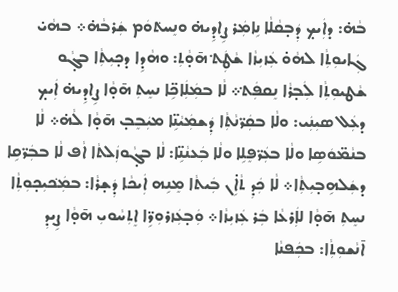ܒܵܗ̇: ܕܐܲܝܟ̣ ܕܲܒ̣ܩܵܠܵܐ ܢܹܐܡܲܪ ܨܹܐܕܹܝܗ̇ ܘܢܸܚܬ݁ܘܿܡ ܫܲܪܒܵܗ̇܀ ܒܗܵܝ̇ ܓܲܐܝܘܼܬܼܵܐ ܠܗܵܘ̇ ܥܲܙܝܼܙܵܐ ܫܵܛܲܬ݀ ܗ̄ܘ̣ܵܬܼ: ܘܗܵܕܹܐ ܕܟ̣ܝܼܬܼܵܐ ܒܓ̣ܵܘ ܫܵܛܝܘܼܬܼܵܐ ܠܲܒ̣ܪܵܐ ܢܸܩܦܲܬ݀܀ ܠܵܐ ܒܡܲܠܲܐܟܹ̈ܐ ܢܚܸܬܼ ܗ̄ܘ̣ܵܐ ܨܹܐܕܹܝܗ̇ ܐܲܝܟ̣ ܕܥܲܠ ܣܝܼܢܲܝ: ܘܠܵܐ ܒܩܲܪ̈ܢܵܬܼܵܐ ܕܲܫܡܲܝܵܢܹ̈ܐ ܡܝܲܒܸܒ̣ ܗ̄ܘ̣ܵܐ ܠܵܗ̇܀ ܠܵܐ ܒܢܵܡ̈ܘܿܣܹܐ ܘܠܵܐ ܒܥܲܪ̈ܦܸܠܹܐ ܘܠܵܐ ܒܲܥܢܵܢܹ̈ܐ: ܠܵܐ ܒܓ̣ܵܘܙܲܠܬܵܐ ܐܵܦ ܠܵܐ ܒܒܲܪ̈ܩܹܐ ܕܫܲܠܗܹܒ̣ܝܼܬܼܵܐ܀ ܠܵܐ ܟܲܕܼ ܬܵܐܹ̇ܢ ܒܲܝܬܵܐ ܡܸܢܹܗ ܐܲܝܟܵܐ ܕܲܫ̣ܪܵܐ: ܒܡܲܟ݁ܝܼܟ̣ܘܼܬܼܵܐ ܢܚܸܬܼ ܗ̄ܘ̣ܵܐ ܠܐܲܪܥܵܐ ܒܲܪ ܥܲܙܝܼܙܵܐ܀ ܘܲܒ̣ܥܲܙܪܘܼܪܹ̈ܐ ܐܸܬܼܚܵܘܝܼ ܗ̄ܘ̣ܵܐ ܨܹܝܕܼ ܐ̄ܢܵܫܘܼܬܼܵܐ: ܒܟܲܦܢܵܐ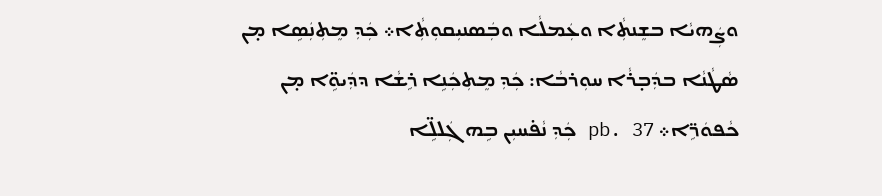ܘܨܲܗܝܵܐ ܒܫܸܢܬܼܵܐ ܘܥܲܡܠܵܐ ܘܒܲܣܢܝܼܩܘܼܬܼܵܐ܀ ܟܲܕܼ ܡܸܬܼܢܲܣܹܐ ܡ̣ܢ ܣܵܛܵܢܵܐ ܒܕܲܒ̣ܪܵܐ ܚܘܼܪܒܵܐ: ܟܲܕܼ ܡܸܬܼܟܲܢܹܐ ܪܹܫܵܐ ܕܕܲܝܘܹ̈ܐ ܡ̣ܢ ܟܵܦܘܿܪܹ̈ܐ܀ pb. 37 ܟܲܕܼ ܢܵܦ̇ܚܝܼܢ ܒܹܗ ܓܲܠܠܹ̈ܐ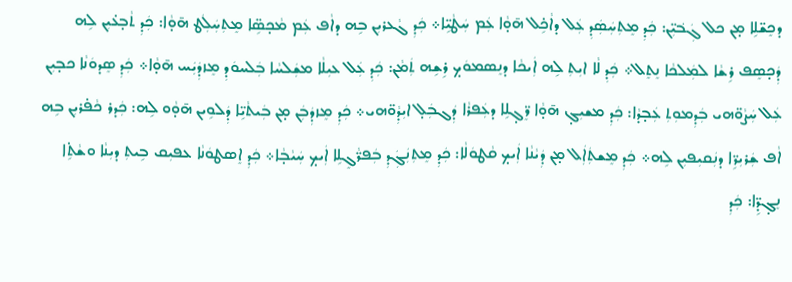ܕܟܸܫ̈ܠܹܐ ܡ̣ܢ ܟܠ ܓܲܒ݁ܝܼ̈ܢ: ܟܲܕܼ ܡܸܬܼܚܲܣܲܕܼ ܥܲܠ ܕܐܵܟܹ̇ܠ ܗ̄ܘ̣ܵܐ ܥܲܡ ܚܲܛܵܝܹ̈ܐ܀ ܟܲܕܼ ܓܵܥܪܝܼܢ ܒܹܗ ܕܐܵܦ ܥܲܡ ܡܵܟ̣ܣܹ̈ܐ ܡܸܬܼܚܲܠܲܛ ܗ̄ܘ̣ܵܐ: ܟܲܕܼ ܬܵܒ̣ܥ̇ܝܼܢ ܠܹܗ ܕܲܟ̣ܣܸܦ ܪܹܫܵܐ ܠܡܲܠܟܵܐ ܢܸܬܸܠ܀ ܟܲܕܼ ܠܵܐ ܐܝܼܬܼ ܠܹܗ ܐܲܝܟܵܐ ܕܢܸܣܡܘܿܟ̣ ܪܹܫܹܗ ܬܲܡܵܢ: ܟܲܕܼ ܥܲܠ ܥܝܼܠܵܐ ܡܫܲܠܚܵܐ ܒܲܠܚܘܿܕܼ ܡܸܙܕܲܝܲܚ ܗ̄ܘ̣ܵܐ܀ ܟܲܕܼ ܣܸܕܘܿܢܵܐ ܟܒ̣ܝܼܢ ܥܲܠ ܚܲܨܵܘ̈ܗܝ ܒܲܕܼܡܘܼܬܼ ܥܲܒ̣ܕܵܐ: ܟܲܕܼ ܡܫܝܼܓ̣ ܗ̄ܘ̣ܵܐ ܪܸ̈ܓ̣ܠܹܐ ܕܥܲܦܪܵܐ ܕܲܓܒܲܠ̣ ܐܝܼܕܼܵܘ̈ܗܝ܀ ܟܲܕܼ ܡܸܙܕܲܒܲܢ ܡ̣ܢ ܒܲܝܬܵܝܹ̈ܐ ܕܲܠܘܹܝܢ ܗ̄ܘ̣ܵܘ ܠܹܗ: ܟܲܕܪ ܟܵܦ̇ܪܝܼܢ ܒܹܗ ܐܵܦ ܫܲܪܝܼܪܹ̈ܐ ܕܢܲܩܝܼܦܝܼܢ ܠܹܗ܀ ܟܲܕܼ ܡܸܫܬܲܐܲܠ ܡ̣ܢ ܕܲܝܵܢܵܐ ܐܲܝܟ̣ ܩܵܛܘܿܠܵܐ: ܟܲܕܼ ܡܸܬܼܢܲܓܲܕܼ ܒܲܦܪ̈ܵܓܸܠܹܐ ܐܲܝܟ̣ ܚܲܝܵܒ̣ܵܐ܀ ܟܲܕܼ ܐܸܣܛܘܿܢܵܐ ܥܦܝܼܩ ܒܹܝܬܼ ܕܝܼܢܵܐ ܘܫܵܬܹ̇ܐ ܢܸܓ̣ܕܹ̈ܐ: ܟܲܕܼ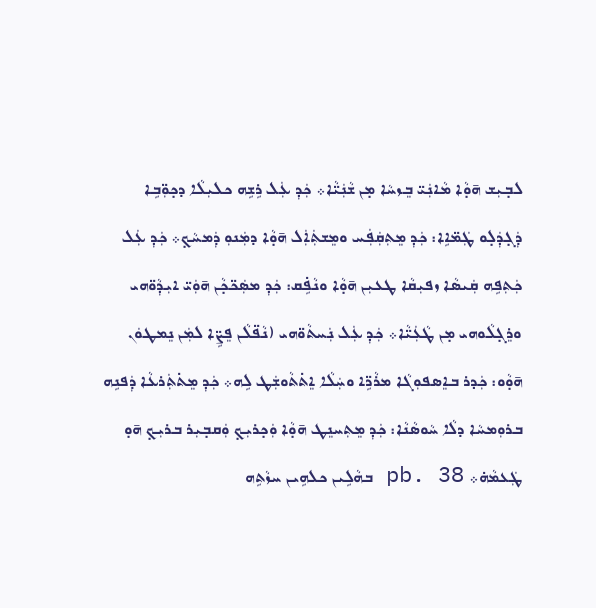ܠܒ̣ܝܼܫ ܗ̄ܘ̣ܵܐ ܡܵܐܢܲܝ̈ ܒܸܙܚܵܐ ܡ̣ܢ ܫܵܢܲܝ̈ܵܐ܀ ܟܲܕܼ ܥܲܠ ܪܹܫܹܗ ܟܠܝܼܠܵܐ ܕܟ̣ܘܼ̈ܒܹܐ ܕܲܓ̣ܕܲܠ̣ܘ ܛܲܡ̈ܐܹܐ: ܟܲܕܼ ܡܸܬܼܩܲܦܲܚ ܘܡܸܫܬܲܐܲܠ ܗ̄ܘ̣ܵܐ ܕܡܲܢܘܼ ܕܲܡܚܵܟ̣܀ ܟܲܕܼ ܥܲܠ ܟܲܬܼܦܹܗ ܩܲܝܣܵܐ ܙܦܝܼܩܵܐ ܛܥܝܼܢ ܗ̄ܘ̣ܵܐ ܘܢܵܦܹ̇ܩ: ܟܲܕܼ ܡܣܲܟ̈ܟ̣ܵܢ ܗ̄ܘܲܝ̈ ܐܝܼܕܼܵܘ̈ܗܝ ܘܪܸܓ̣ܠܵܘܗܝ ܡ̣ܢ ܛܵܥܲܝ̈ܵܐ܀ ܟܲܕܼ ܥܲܠ ܢܲܚܬܵܘ̈ܗܝ (ܢܵܦ̈ܠܵܢ ܦܸܨܹ̈ܐ ܠܡܲܢ ܢܸܡܛܘܿܢ ܗ̄ܘ̣ܵܘ: ܟܲܕܪ ܒܐܸܣܦܘܼܓܵܐ ܡܪܵܪܹ̈ܐ ܘܚܲܠܵܐ ܐܸܬ݁ܬܵܘܫܲܛ ܠܹܗ܀ ܟܲܕܼ ܡܸܬ݁ܬܲܪܥܵܐ ܕܲܦܢܹܗ ܒܪܘܼܡܚܵܐ ܕܠܵܐ ܚܵܘܣܵܢܵܐ: ܟܲܕܼ ܡܸܬܼܚܢܸܛ ܗ̄ܘ̣ܵܐ ܘܲܟ̣ܪܝܼܟ̣ ܘܲܩܒ̣ܝܼܪ ܒܪܝܼܟ̣ ܗ̄ܘ̣ ܛܲܥܡܵܗ̇܀ pb. 38 ܒܗܵܠܹܝܢ ܟܠܗܹܝܢ ܚܙܵܬܹܗ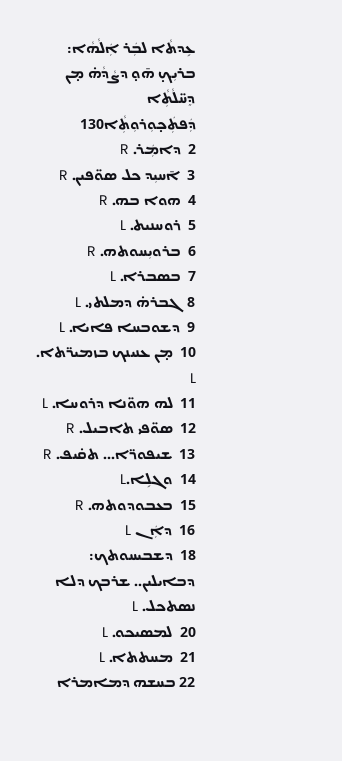ܥܹܕܬܵܐ ܠܒܲܪ ܐܲܠܵܗܵܐ: ܒܪܝܼܟ̣ ܗ̄ܘ̣ ܕܨܵܕܵܗ̇ ܡ̣ܢ ܕܸܚ̈ܠܵܬܼܵܐ ܕܲܦܬܲܟ̣ܘܼܪܘܼܬܼܵܐ130
2  ܕܐܡܲܪ. R
3  ܐ̄ܚܝܼܕ ܟܠ ܣܘ̈ܦܝܢ. R
4  ܗܘܐ ܒܗ. R
5  ܪܘܚܢܝܬ. L
6  ܒܪܘܝܼܚܘܬܗ. R
7  ܒܣܒܪܐ. L
8  ܓܒܪܗ̇ ܕܡܠܬܝ. L
9  ܕܫܘܒܚܐ ܦܐܝܐ. L
10  ܡ̣ܢ ܥܢܝܢܟ ܒܙܡܝܪ̈ܬܐ. L
11  ܠܗ ܗܘ̈ܢܐ ܕܪܘܚܐ. L
12  ܣܘ̈ܦܝ ܬܐܒܝܠ. R
13  ܫܝܦܘܪ̈ܐ... ܬܩ̇ܝܦ. R
14  ܘܓܠܹܐ.L
15  ܒܥܒܘܕܘܬܗ. R
16  ܕܐܲܢ L
18  ܕܫܒܝܚܘܬܟ: ܕܒܐܝܠܝܢ.. ܫܪܒܟ ܕܠܐ ܢܣܬܟܠ. L
20  ܠܡܣܝܟܘ. L
21  ܡܚܬܬܐ. L
22 ܒܚܫܗ ܕܡܐܡܪܐ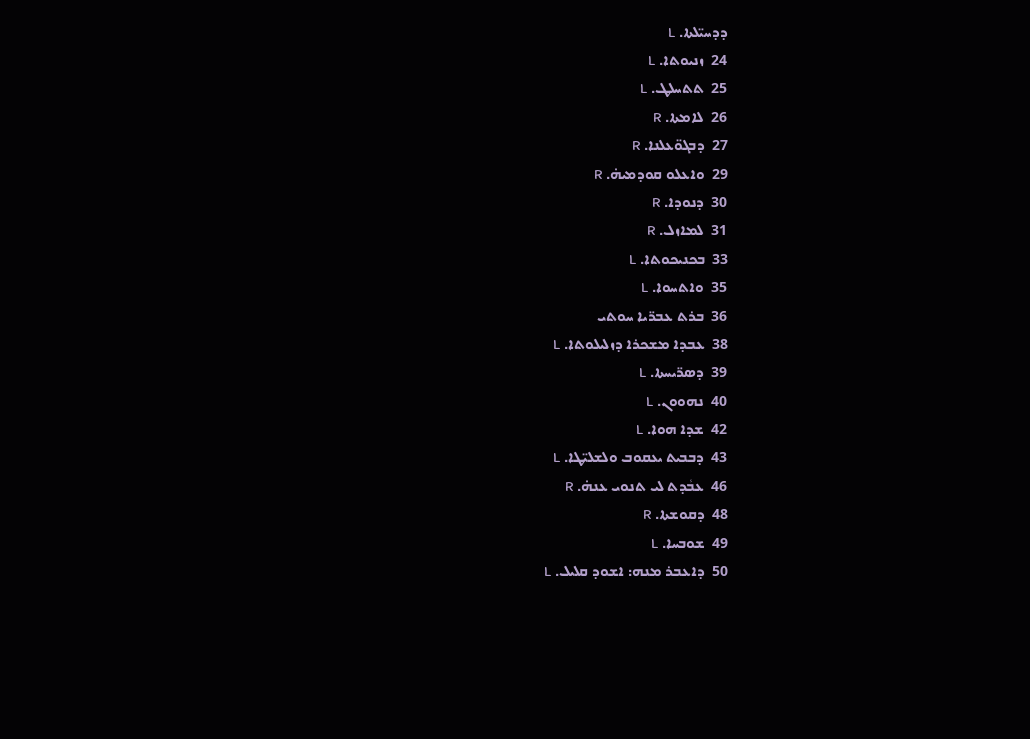ܕܕܚܝ̈ܠܬܐ. L
24  ܙܢܝܘܬܐ. L
25  ܬܬܚܠܛ. L
26  ܠܐܡܬܐ. R
27  ܕܒܓܘ̈ܥܠܢܐ. R
29  ܘܐܥܠܘ ܩܘܕܡܝܗ̇. R
30  ܕܢܘܕܐ. R
31  ܠܡܐܙܠ. R
33  ܒܟܢܝܟܘܬܐ. L
35  ܘܐܬܚܘܐ. L
36  ܒܪܬ ܥܒܪ̈ܝܐ ܚܘܬܝ
38  ܥܒܕܐ ܡܫܟܪܐ ܕܙܠܝܠܘܬܐ. L
39  ܕܣܪ̈ܝܚܬܐ. L
40  ܢܗܘܘܢ. L
42  ܫܕܐ ܗܘܐ. L
43  ܕܒܒܝܬ ܝܥܩܘܒ ܘܠܫܠܝ̈ܛܐ. L
46  ܥܒܵܕܬ ܠܝ ܬܢܘܝ ܥܢܗ̇. R
48  ܕܩܘܫܬܐ. R
49  ܫܘܒܚܐ. L
50  ܕܐܥܒܪ ܡܢܗ: ܐܫܘܕ ܩܠܝܠ. L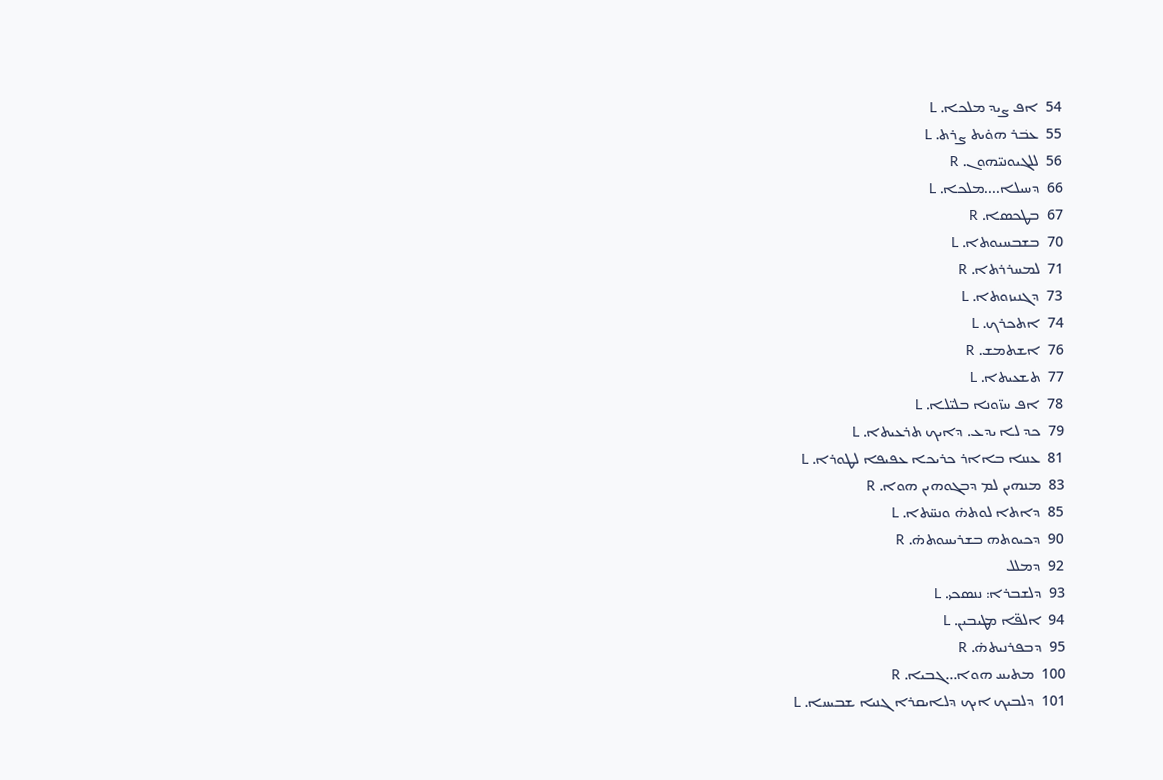54  ܐܦ ܨܝܕ ܡܠܟܐ. L
55  ܥܒ݁ܪ ܗܘ̇ܝܬ ܨܪܬ. L
56  ܠܠܓܝܘܢܝ̈ܗܘܢ. R
66  ܕܚܝܠܐ....ܡܠܟܐ. L
67  ܒܛܟܣܐ. R
70  ܒܫܒܚܝܘܬܐ. L
71  ܠܡܚܪܪܬܐ. R
73  ܕܓܢܝܙܘܬܐ. L
74  ܐܬܟܪܟ. L
76  ܐܫܬܡܫ. R
77  ܬܫܥܝܬܐ. L
78  ܐܦ ܚܙ̈ܘܢܐ ܒܠܝ̈ܠܐ. L
79  ܟܕ ܠܐ ܝܕܥ. ܕܐܝܟ ܬܪܥܝܬܐ. L
81  ܥܢܢܐ ܒܐܐܪ ܟܪܝܟܐ ܥܦܝܦܐ ܠܛܘܪܐ. L
83  ܡܢܗܝܢ ܠܡ ܕܒܓܘܗܝܢ ܗܘܐ. R
85  ܕܐܬܐ ܠܘܬܗ̇ ܘܢܚ̈ܬܐ. L
90  ܕܟܝܘܬܗ ܒܫܪܝܚܘܬܗ̇. R
92  ܕܡܠܠ
93  ܕܠܫܒܪܐ: ܢܢܣܟܝ. L
94  ܐܠܦ̈ܐ ܡܛܝܒܝܢ. L
95  ܕܒܦܪܢܝܬܗ̇. R
100  ܡܬܝܚ ܗܘܐ...ܓܒܝܐ. R
101  ܕܠܒܝܟ ܐܝܟ ܕܠܐܝܩܪܐ ܓܢܝܐ ܫܒܝܚܐ. L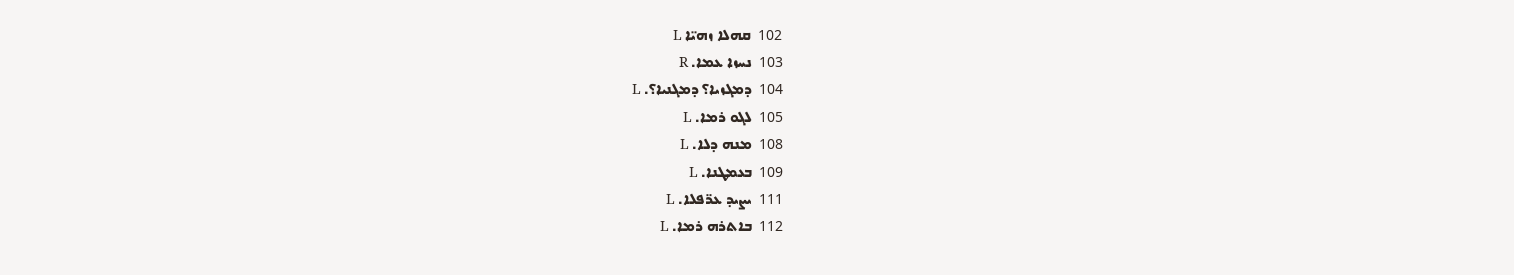102  ܩܗܠܐ ܙܗܝ̈ܐ L
103  ܢܚܙܐ ܥܡܐ. R
104  ܕܡܓܙܝܐ؟ ܕܡܓܢܝܐ؟. L
105  ܠܓܘ ܪܡܐ. L
108  ܡܢܗ ܕܠܐ. L
109  ܒܥܡܛܢܐ. L
111  ܝܨܝܕ ܥܪ̈ܦܠܐ. L
112  ܒܐܬܪܗ ܪܡܐ. L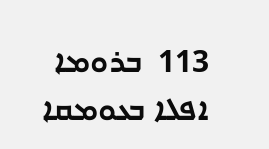113  ܒܪܘܡܐ ܐܦܠܐ ܒܥܘܡܩܐ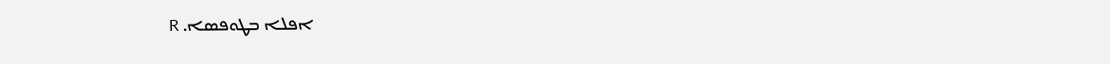ܐܦܠܐ ܒܛܘܦܣܐ. R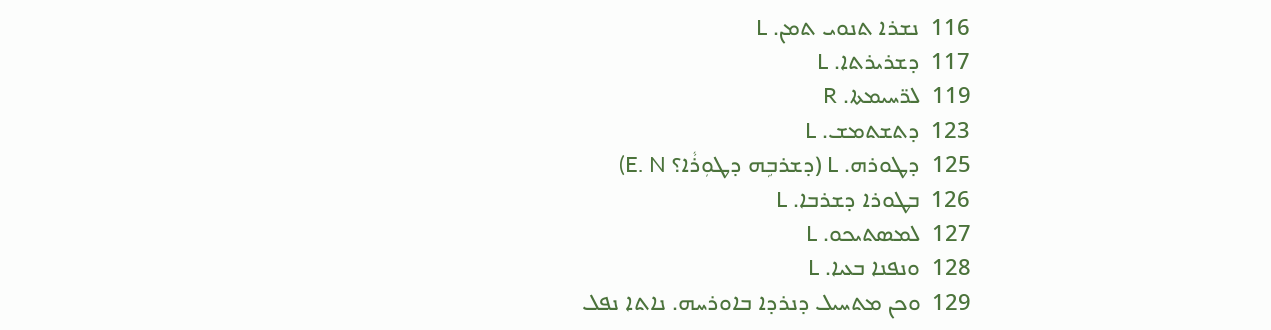116  ܢܫܪܐ ܬܢܘܝ ܬܡܢ. L
117  ܕܫܪܝܪܬܐ. L
119  ܠܪ̈ܚܝܡܬܐ. R
123  ܕܬܫܬܡܫ. L
125  ܕܛܘܪܗ. L (ܕܫܪܒܹܗ ܕܛܘܼܪܵܐ؟ E. N)
126  ܒܛܘܪܐ ܕܫܪܒܐ. L
127  ܠܡܣܬܝܟܘ. L
128  ܘܢܦܢܐ ܒܥܝܐ. L
129  ܘܟܢ ܡܬܚܝܠ ܕܢܪܕܐ ܒܐܘܪܚܗ. ܢܐܬܐ ܢܦܠ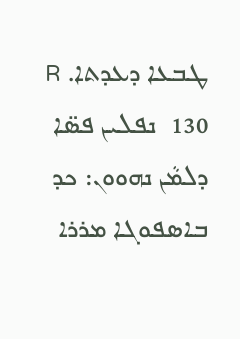ܛܒܥܐ ܕܥܕܬܐ. R
130  ܢܦܠܝܢ ܦܣ̈ܐ ܕܠܡܵܢ ܢܗܘܘܢ: ܟܕ ܒܐܣܦܘܓܐ ܡܪܪܐ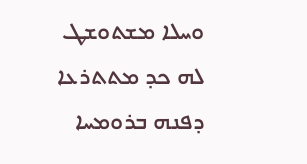ܘܚܠܐ ܡܫܬܘܫܛ ܠܗ ܟܕ ܡܬܬܪܥܐ ܕܦܢܗ ܒܪܘܡܚܐ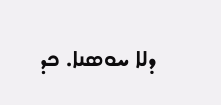ܕܠܐ ܚܘܣܢܐ. ܟܕ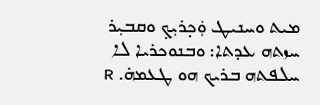ܡܝܬ ܘܚܢܝܛ ܘܲܟ̣ܪܝܼܟ̣ ܘܩܒܝܼܪ ܚܙܬܗ ܥܕܬܐ: ܘܒܢܘܟܪܝܐ ܠܐ ܚܠܦܬܗ ܒܪܝܟ ܗܘ ܛܥܡܗ̇. R